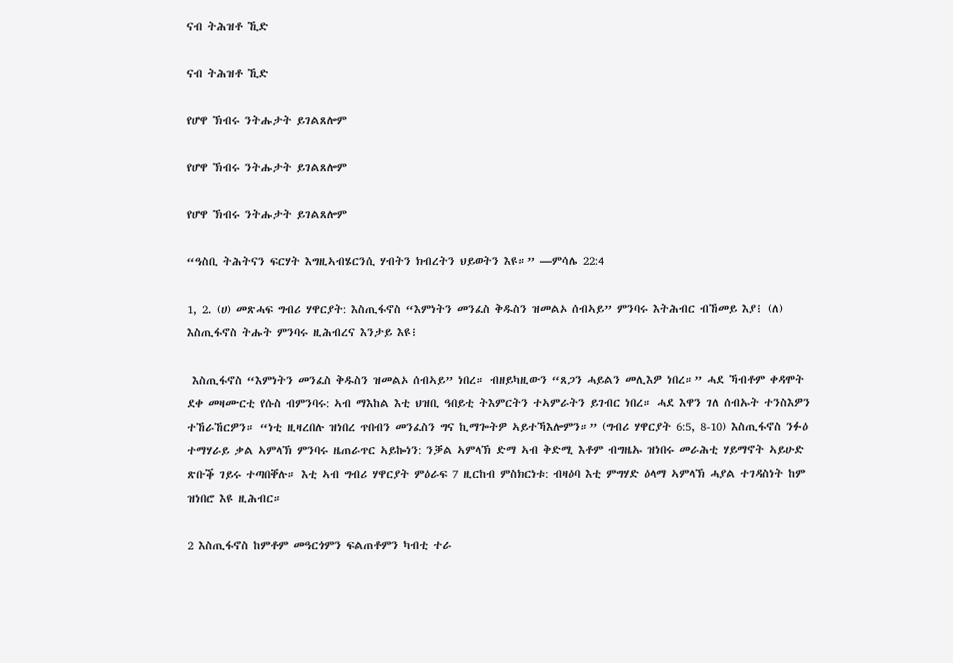ናብ ትሕዝቶ ኺድ

ናብ ትሕዝቶ ኺድ

የሆዋ ኽብሩ ንትሑታት ይገልጸሎም

የሆዋ ኽብሩ ንትሑታት ይገልጸሎም

የሆዋ ኽብሩ ንትሑታት ይገልጸሎም

“ዓስቢ ትሕትናን ፍርሃት እግዚኣብሄርንሲ ሃብትን ክብረትን ህይወትን እዩ።” —ምሳሌ 22:4

1, 2. (ሀ) መጽሓፍ ግብሪ ሃዋርያት: እስጢፋኖስ “እምነትን መንፈስ ቅዱስን ዝመልኦ ሰብኣይ” ምንባሩ እትሕብር ብኸመይ እያ፧ (ለ) እስጢፋኖስ ትሑት ምንባሩ ዚሕብረና እንታይ እዩ፧

 እስጢፋኖስ “እምነትን መንፈስ ቅዱስን ዝመልኦ ሰብኣይ” ነበረ። ብዘይካዚውን “ጸጋን ሓይልን መሊእዎ ነበረ።” ሓደ ኻብቶም ቀዳሞት ደቀ መዛሙርቲ የሱስ ብምንባሩ: ኣብ ማእከል እቲ ህዝቢ ዓበይቲ ትእምርትን ተኣምራትን ይገብር ነበረ። ሓደ እዋን ገለ ሰብኡት ተንስእዎን ተኸራኸርዎን። “ነቲ ዚዛረበሉ ዝነበረ ጥበብን መንፈስን ግና ኪማጐትዎ ኣይተኻእሎምን።” (ግብሪ ሃዋርያት 6:5, 8-10) እስጢፋኖስ ንፉዕ ተማሃራይ ቃል ኣምላኽ ምንባሩ ዜጠራጥር ኣይኰነን: ንቓል ኣምላኽ ድማ ኣብ ቅድሚ እቶም ብግዜኡ ዝነበሩ መራሕቲ ሃይማኖት ኣይሁድ ጽቡቕ ገይሩ ተጣበቐሉ። እቲ ኣብ ግብሪ ሃዋርያት ምዕራፍ 7 ዚርከብ ምስክርነቱ: ብዛዕባ እቲ ምግሃድ ዕላማ ኣምላኽ ሓያል ተገዳስነት ከም ዝነበሮ እዩ ዚሕብር።

2 እስጢፋኖስ ከምቶም መዓርጎምን ፍልጠቶምን ካብቲ ተራ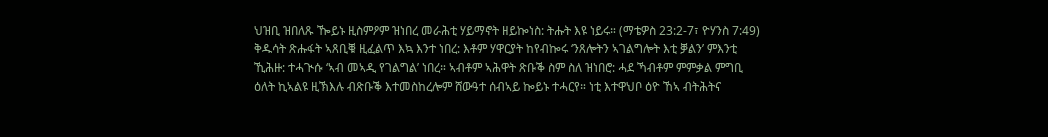ህዝቢ ዝበለጹ ዀይኑ ዚስምዖም ዝነበረ መራሕቲ ሃይማኖት ዘይኰነስ: ትሑት እዩ ነይሩ። (ማቴዎስ 23:2-7፣ ዮሃንስ 7:49) ቅዱሳት ጽሑፋት ኣጸቢቑ ዚፈልጥ እኳ እንተ ነበረ: እቶም ሃዋርያት ከየብኰሩ ‘ንጸሎትን ኣገልግሎት እቲ ቓልን’ ምእንቲ ኺሕዙ: ተሓጒሱ ‘ኣብ መኣዲ የገልግል’ ነበረ። ኣብቶም ኣሕዋት ጽቡቕ ስም ስለ ዝነበሮ: ሓደ ኻብቶም ምምቃል ምግቢ ዕለት ኪኣልዩ ዚኽእሉ ብጽቡቕ እተመስከረሎም ሸውዓተ ሰብኣይ ኰይኑ ተሓርየ። ነቲ እተዋህቦ ዕዮ ኸኣ ብትሕትና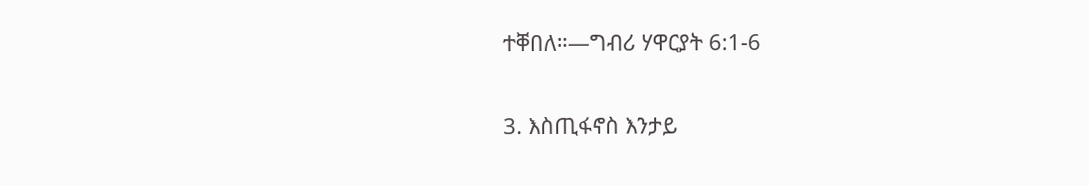ተቐበለ።—ግብሪ ሃዋርያት 6:1-6

3. እስጢፋኖስ እንታይ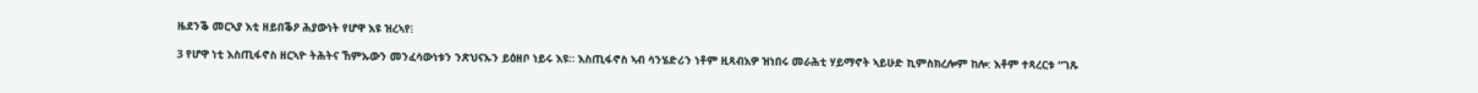ዜደንቕ መርኣያ እቲ ዘይበቕዖ ሕያውነት የሆዋ እዩ ዝረኣየ፧

3 የሆዋ ነቲ እስጢፋኖስ ዘርኣዮ ትሕትና ኸምኡውን መንፈሳውነቱን ንጽህናኡን ይዕዘቦ ነይሩ እዩ። እስጢፋኖስ ኣብ ሳንሄድሪን ነቶም ዚጻብእዎ ዝነበሩ መራሕቲ ሃይማኖት ኣይሁድ ኪምስክረሎም ከሎ: እቶም ተጻረርቱ “ገጹ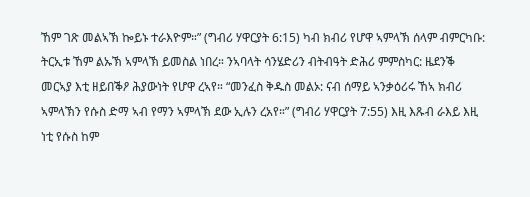ኸም ገጽ መልኣኽ ኰይኑ ተራእዮም።” (ግብሪ ሃዋርያት 6:15) ካብ ክብሪ የሆዋ ኣምላኽ ሰላም ብምርካቡ: ትርኢቱ ኸም ልኡኽ ኣምላኽ ይመስል ነበረ። ንኣባላት ሳንሄድሪን ብትብዓት ድሕሪ ምምስካር: ዜደንቕ መርኣያ እቲ ዘይበቕዖ ሕያውነት የሆዋ ረኣየ። “መንፈስ ቅዱስ መልኦ: ናብ ሰማይ ኣንቃዕሪሩ ኸኣ ክብሪ ኣምላኽን የሱስ ድማ ኣብ የማን ኣምላኽ ደው ኢሉን ረአየ።” (ግብሪ ሃዋርያት 7:55) እዚ እጹብ ራእይ እዚ ነቲ የሱስ ከም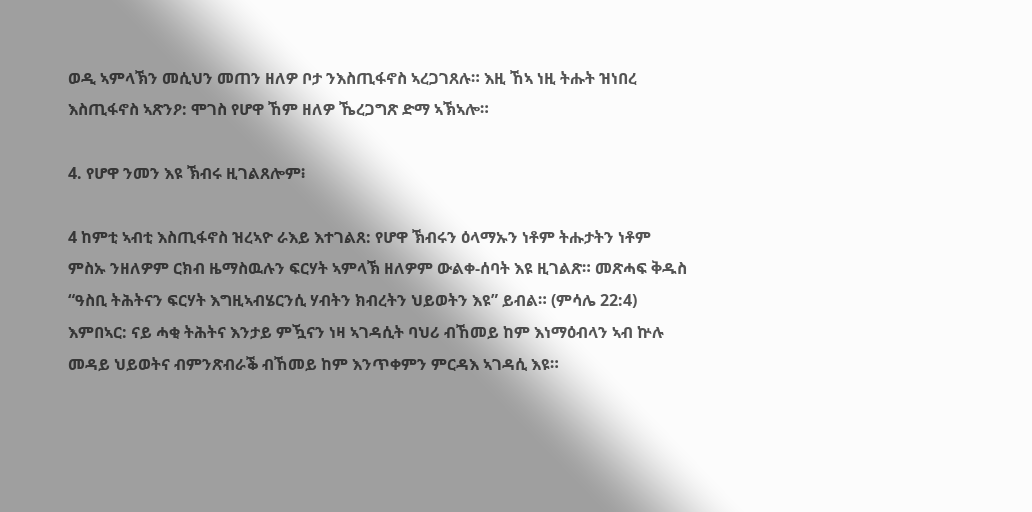ወዲ ኣምላኽን መሲህን መጠን ዘለዎ ቦታ ንእስጢፋኖስ ኣረጋገጸሉ። እዚ ኸኣ ነዚ ትሑት ዝነበረ እስጢፋኖስ ኣጽንዖ: ሞገስ የሆዋ ኸም ዘለዎ ኼረጋግጽ ድማ ኣኽኣሎ።

4. የሆዋ ንመን እዩ ኽብሩ ዚገልጸሎም፧

4 ከምቲ ኣብቲ እስጢፋኖስ ዝረኣዮ ራእይ እተገልጸ: የሆዋ ኽብሩን ዕላማኡን ነቶም ትሑታትን ነቶም ምስኡ ንዘለዎም ርክብ ዜማስዉሉን ፍርሃት ኣምላኽ ዘለዎም ውልቀ-ሰባት እዩ ዚገልጽ። መጽሓፍ ቅዱስ “ዓስቢ ትሕትናን ፍርሃት እግዚኣብሄርንሲ ሃብትን ክብረትን ህይወትን እዩ” ይብል። (ምሳሌ 22:4) እምበኣር: ናይ ሓቂ ትሕትና እንታይ ምዃናን ነዛ ኣገዳሲት ባህሪ ብኸመይ ከም እነማዕብላን ኣብ ኵሉ መዳይ ህይወትና ብምንጽብራቕ ብኸመይ ከም እንጥቀምን ምርዳእ ኣገዳሲ እዩ።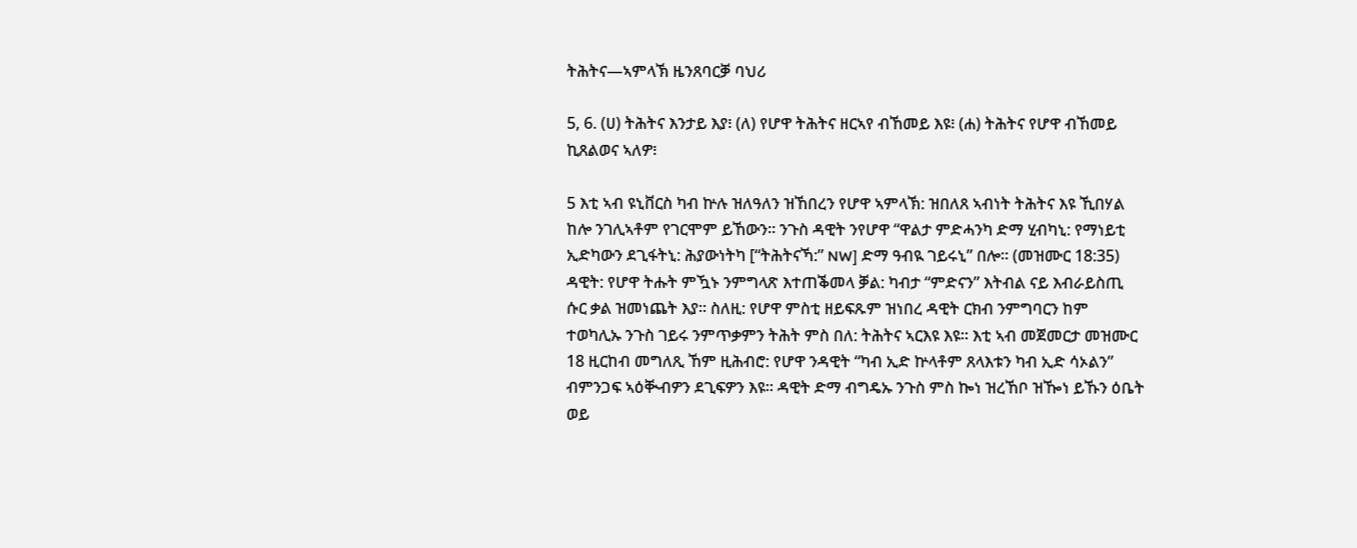ትሕትና—ኣምላኽ ዜንጸባርቓ ባህሪ

5, 6. (ሀ) ትሕትና እንታይ እያ፧ (ለ) የሆዋ ትሕትና ዘርኣየ ብኸመይ እዩ፧ (ሐ) ትሕትና የሆዋ ብኸመይ ኪጸልወና ኣለዎ፧

5 እቲ ኣብ ዩኒቨርስ ካብ ኵሉ ዝለዓለን ዝኸበረን የሆዋ ኣምላኽ: ዝበለጸ ኣብነት ትሕትና እዩ ኺበሃል ከሎ ንገሊኣቶም የገርሞም ይኸውን። ንጉስ ዳዊት ንየሆዋ “ዋልታ ምድሓንካ ድማ ሂብካኒ: የማነይቲ ኢድካውን ደጊፋትኒ: ሕያውነትካ [“ትሕትናኻ:” NW] ድማ ዓብዪ ገይሩኒ” በሎ። (መዝሙር 18:35) ዳዊት: የሆዋ ትሑት ምዃኑ ንምግላጽ እተጠቕመላ ቓል: ካብታ “ምድናን” እትብል ናይ እብራይስጢ ሱር ቃል ዝመነጨት እያ። ስለዚ: የሆዋ ምስቲ ዘይፍጹም ዝነበረ ዳዊት ርክብ ንምግባርን ከም ተወካሊኡ ንጉስ ገይሩ ንምጥቃምን ትሕት ምስ በለ: ትሕትና ኣርእዩ እዩ። እቲ ኣብ መጀመርታ መዝሙር 18 ዚርከብ መግለጺ ኸም ዚሕብሮ: የሆዋ ንዳዊት “ካብ ኢድ ኵላቶም ጸላእቱን ካብ ኢድ ሳኦልን” ብምንጋፍ ኣዕቚብዎን ደጊፍዎን እዩ። ዳዊት ድማ ብግዴኡ ንጉስ ምስ ኰነ ዝረኸቦ ዝዀነ ይኹን ዕቤት ወይ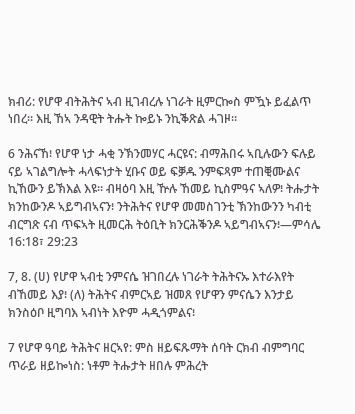ክብሪ: የሆዋ ብትሕትና ኣብ ዚገብረሉ ነገራት ዚምርኰስ ምዃኑ ይፈልጥ ነበረ። እዚ ኸኣ ንዳዊት ትሑት ኰይኑ ንኪቕጽል ሓገዞ።

6 ንሕናኸ፧ የሆዋ ነታ ሓቂ ንኽንመሃር ሓርዩና: ብማሕበሩ ኣቢሉውን ፍሉይ ናይ ኣገልግሎት ሓላፍነታት ሂቡና ወይ ፍቓዱ ንምፍጻም ተጠቒሙልና ኪኸውን ይኽእል እዩ። ብዛዕባ እዚ ዅሉ ኸመይ ኪስምዓና ኣለዎ፧ ትሑታት ክንከውንዶ ኣይግብኣናን፧ ንትሕትና የሆዋ መመስገንቲ ኽንከውንን ካብቲ ብርግጽ ናብ ጥፍኣት ዚመርሕ ትዕቢት ክንርሕቕንዶ ኣይግብኣናን፧—ምሳሌ 16:18፣ 29:23

7, 8. (ሀ) የሆዋ ኣብቲ ንምናሴ ዝገበረሉ ነገራት ትሕትናኡ እተራእየት ብኸመይ እያ፧ (ለ) ትሕትና ብምርኣይ ዝመጸ የሆዋን ምናሴን እንታይ ክንስዕቦ ዚግባእ ኣብነት እዮም ሓዲጎምልና፧

7 የሆዋ ዓባይ ትሕትና ዘርኣየ: ምስ ዘይፍጹማት ሰባት ርክብ ብምግባር ጥራይ ዘይኰነስ: ነቶም ትሑታት ዘበሉ ምሕረት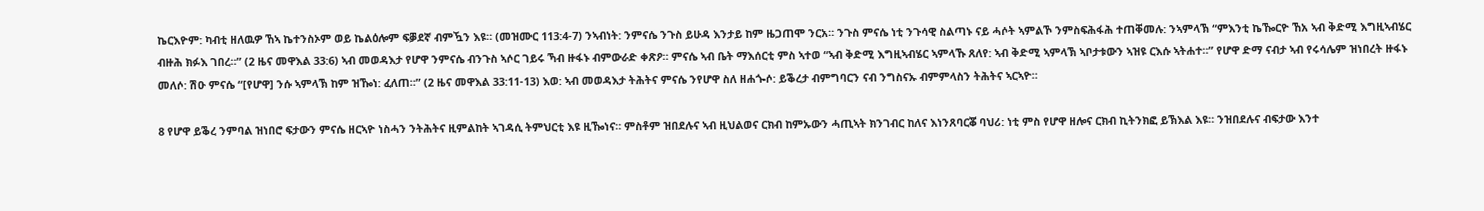ኬርእዮም: ካብቲ ዘለዉዎ ኸኣ ኬተንስኦም ወይ ኬልዕሎም ፍቓደኛ ብምዃን እዩ። (መዝሙር 113:4-7) ንኣብነት: ንምናሴ ንጉስ ይሁዳ እንታይ ከም ዜጋጠሞ ንርአ። ንጉስ ምናሴ ነቲ ንጉሳዊ ስልጣኑ ናይ ሓሶት ኣምልኾ ንምስፍሕፋሕ ተጠቐመሉ: ንኣምላኽ “ምእንቲ ኬዀርዮ ኸአ ኣብ ቅድሚ እግዚኣብሄር ብዙሕ ክፉእ ገበረ።” (2 ዜና መዋእል 33:6) ኣብ መወዳእታ የሆዋ ንምናሴ ብንጉስ ኣሶር ገይሩ ኻብ ዙፋኑ ብምውራድ ቀጽዖ። ምናሴ ኣብ ቤት ማእሰርቲ ምስ ኣተወ “ኣብ ቅድሚ እግዚኣብሄር ኣምላኹ ጸለየ: ኣብ ቅድሚ ኣምላኽ ኣቦታቱውን ኣዝዩ ርእሱ ኣትሐተ።” የሆዋ ድማ ናብታ ኣብ የሩሳሌም ዝነበረት ዙፋኑ መለሶ: ሽዑ ምናሴ “[የሆዋ] ንሱ ኣምላኽ ከም ዝዀነ: ፈለጠ።” (2 ዜና መዋእል 33:11-13) እወ: ኣብ መወዳእታ ትሕትና ምናሴ ንየሆዋ ስለ ዘሐጐሶ: ይቕረታ ብምግባርን ናብ ንግስናኡ ብምምላስን ትሕትና ኣርኣዮ።

8 የሆዋ ይቕረ ንምባል ዝነበሮ ፍታውን ምናሴ ዘርኣዮ ነስሓን ንትሕትና ዚምልከት ኣገዳሲ ትምህርቲ እዩ ዚዀነና። ምስቶም ዝበደሉና ኣብ ዚህልወና ርክብ ከምኡውን ሓጢኣት ክንገብር ከለና እነንጸባርቖ ባህሪ: ነቲ ምስ የሆዋ ዘሎና ርክብ ኪትንክፎ ይኽእል እዩ። ንዝበደሉና ብፍታው እንተ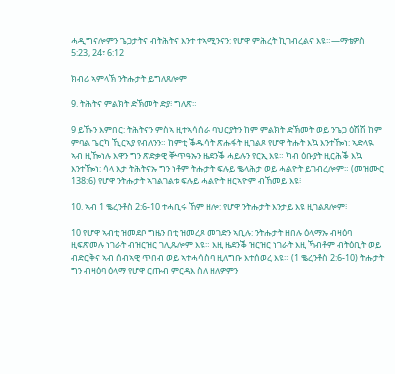ሓዲግናሎምን ጌጋታትና ብትሕትና እንተ ተኣሚንናን: የሆዋ ምሕረት ኪገብረልና እዩ።—ማቴዎስ 5:23, 24፣ 6:12

ክብሪ ኣምላኽ ንትሑታት ይግለጸሎም

9. ትሕትና ምልክት ድኽመት ድያ፧ ግለጽ።

9 ይኹን እምበር: ትሕትናን ምስኣ ዚተኣሳሰራ ባህርያትን ከም ምልክት ድኽመት ወይ ንጌጋ ዕሽሽ ከም ምባል ጌርካ ኺርኣያ የብለንን። ከምቲ ቕዱሳት ጽሑፋት ዚገልጾ የሆዋ ትሑት እኳ እንተዀነ: ኣድላዪ ኣብ ዚዀነሉ እዋን ግን ጽድቃዊ ቝጥዓኡን ዜደንቕ ሓይሉን የርኢ እዩ። ካብ ዕቡያት ዚርሕቕ እኳ እንተዀነ: ሳላ እታ ትሕትናኡ ግን ነቶም ትሑታት ፍሉይ ቈላሕታ ወይ ሓልዮት ይገብረሎም። (መዝሙር 138:6) የሆዋ ንትሑታት ኣገልገልቱ ፍሉይ ሓልዮት ዘርኣዮም ብኸመይ እዩ፧

10. ኣብ 1 ቈረንቶስ 2:6-10 ተሓቢሩ ኸም ዘሎ: የሆዋ ንትሑታት እንታይ እዩ ዚገልጸሎም፧

10 የሆዋ ኣብቲ ዝመደቦ ግዜን በቲ ዝመረጾ መገድን ኣቢሉ: ንትሑታት ዘበሉ ዕላማኡ ብዛዕባ ዚፍጽመሉ ነገራት ብዝርዝር ገሊጹሎም እዩ። እዚ ዜደንቕ ዝርዝር ነገራት እዚ ኻብቶም ብትዕቢት ወይ ብድርቅና ኣብ ሰብኣዊ ጥበብ ወይ ኣተሓሳስባ ዚለግቡ እተሰወረ እዩ። (1 ቈረንቶስ 2:6-10) ትሑታት ግን ብዛዕባ ዕላማ የሆዋ ርጡብ ምርዳእ ስለ ዘለዎምን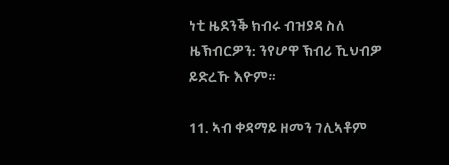ነቲ ዜደንቕ ክብሩ ብዝያዳ ስለ ዜኽብርዎን: ንየሆዋ ኽብሪ ኺህብዎ ይድረኹ እዮም።

11. ኣብ ቀዳማይ ዘመን ገሊኣቶም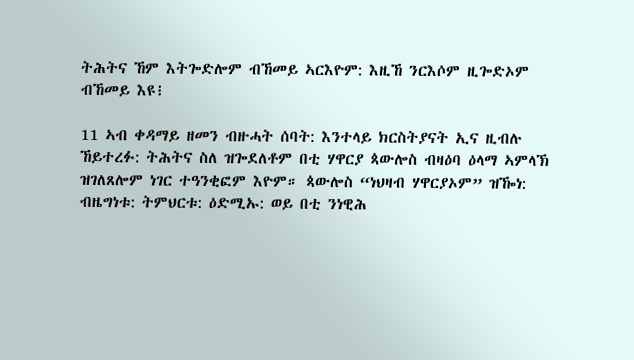ትሕትና ኸም እትጐድሎም ብኸመይ ኣርእዮም: እዚኸ ንርእሶም ዚጐድኦም ብኸመይ እዩ፧

11 ኣብ ቀዳማይ ዘመን ብዙሓት ሰባት: እንተላይ ክርስትያናት ኢና ዚብሉ ኸይተረፉ: ትሕትና ስለ ዝጐደለቶም በቲ ሃዋርያ ጳውሎስ ብዛዕባ ዕላማ ኣምላኽ ዝገለጸሎም ነገር ተዓንቂፎም እዮም። ጳውሎስ “ነህዛብ ሃዋርያኦም” ዝዀነ: ብዜግነቱ: ትምህርቱ: ዕድሚኡ: ወይ በቲ ንነዊሕ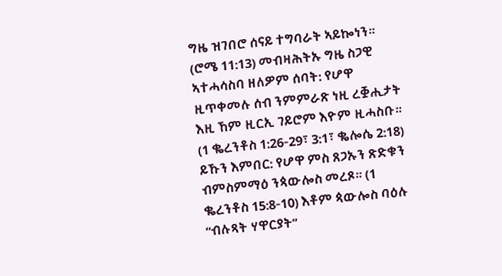ግዜ ዝገበሮ ሰናይ ተግባራት ኣይኰነን። (ሮሜ 11:13) መብዛሕትኡ ግዜ ስጋዊ ኣተሓሳስባ ዘለዎም ሰባት: የሆዋ ዚጥቀመሉ ሰብ ንምምራጽ ነዚ ረቛሒታት እዚ ኸም ዚርኢ ገይሮም እዮም ዚሓስቡ። (1 ቈረንቶስ 1:26-29፣ 3:1፣ ቈሎሴ 2:18) ይኹን እምበር: የሆዋ ምስ ጸጋኡን ጽድቁን ብምስምማዕ ንጳውሎስ መረጾ። (1 ቈረንቶስ 15:8-10) እቶም ጳውሎስ ባዕሉ “ብሉጻት ሃዋርያት”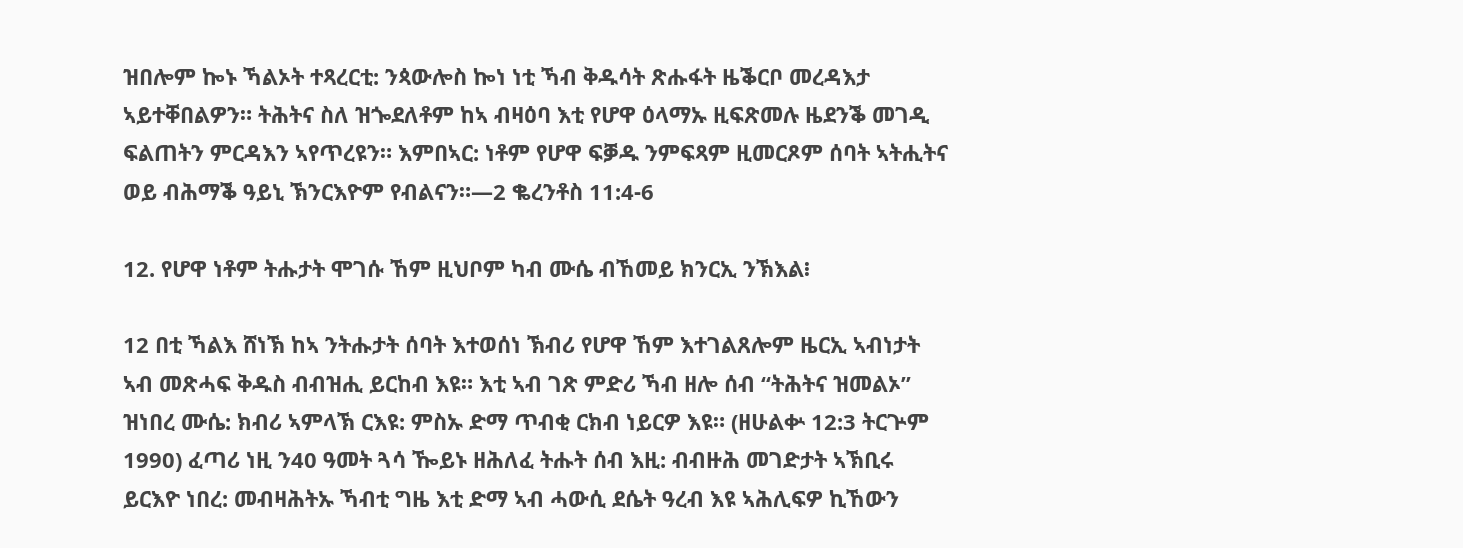ዝበሎም ኰኑ ኻልኦት ተጻረርቲ: ንጳውሎስ ኰነ ነቲ ኻብ ቅዱሳት ጽሑፋት ዜቕርቦ መረዳእታ ኣይተቐበልዎን። ትሕትና ስለ ዝጐደለቶም ከኣ ብዛዕባ እቲ የሆዋ ዕላማኡ ዚፍጽመሉ ዜደንቕ መገዲ ፍልጠትን ምርዳእን ኣየጥረዩን። እምበኣር: ነቶም የሆዋ ፍቓዱ ንምፍጻም ዚመርጾም ሰባት ኣትሒትና ወይ ብሕማቕ ዓይኒ ኽንርእዮም የብልናን።—2 ቈረንቶስ 11:4-6

12. የሆዋ ነቶም ትሑታት ሞገሱ ኸም ዚህቦም ካብ ሙሴ ብኸመይ ክንርኢ ንኽእል፧

12 በቲ ኻልእ ሸነኽ ከኣ ንትሑታት ሰባት እተወሰነ ኽብሪ የሆዋ ኸም እተገልጸሎም ዜርኢ ኣብነታት ኣብ መጽሓፍ ቅዱስ ብብዝሒ ይርከብ እዩ። እቲ ኣብ ገጽ ምድሪ ኻብ ዘሎ ሰብ “ትሕትና ዝመልኦ” ዝነበረ ሙሴ: ክብሪ ኣምላኽ ርእዩ: ምስኡ ድማ ጥብቂ ርክብ ነይርዎ እዩ። (ዘሁልቍ 12:3 ትርጕም 1990) ፈጣሪ ነዚ ን40 ዓመት ጓሳ ዀይኑ ዘሕለፈ ትሑት ሰብ እዚ: ብብዙሕ መገድታት ኣኽቢሩ ይርእዮ ነበረ: መብዛሕትኡ ኻብቲ ግዜ እቲ ድማ ኣብ ሓውሲ ደሴት ዓረብ እዩ ኣሕሊፍዎ ኪኸውን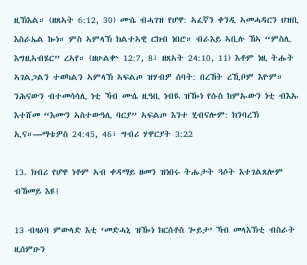ዚኽእል። (ዘጸኣት 6:12, 30) ሙሴ ብሓገዝ የሆዋ: ኣፈኛን ቀንዲ ኣመሓዳርን ህዝቢ እስራኤል ኰነ። ምስ ኣምላኽ ክልተኣዊ ርክብ ነበሮ። ብራእይ ኣቢሉ ኸኣ “ምስሊ እግዚኣብሄር” ረኣየ። (ዘሁልቍ 12:7, 8፣ ዘጸኣት 24:10, 11) እቶም ነዚ ትሑት ኣገልጋልን ተወካልን ኣምላኽ ኣፍልጦ ዝሃብዎ ሰባት: በረኸት ረኺቦም እዮም። ንሕናውን ብተመሳሳሊ ነቲ ኻብ ሙሴ ዚዓቢ ነብዪ ዝዀነ የሱስ ከምኡውን ነቲ ብእኡ እተሸመ “እሙን ኣስተውዓሊ ባርያ” ኣፍልጦ እንተ ሂብናሎም: ክንባረኽ ኢና።—ማቴዎስ 24:45, 46፣ ግብሪ ሃዋርያት 3:22

13. ክብሪ የሆዋ ነቶም ኣብ ቀዳማይ ዘመን ዝነበሩ ትሑታት ጓሶት እተገልጸሎም ብኸመይ እዩ፧

13 ብዛዕባ ምውላድ እቲ ‘መድሓኒ ዝዀነ ክርስቶስ ጐይታ’ ኻብ መላእኽቲ ብስራት ዚሰምዑን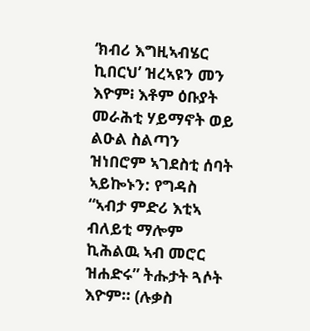‘ክብሪ እግዚኣብሄር ኪበርህ’ ዝረኣዩን መን እዮም፧ እቶም ዕቡያት መራሕቲ ሃይማኖት ወይ ልዑል ስልጣን ዝነበሮም ኣገደስቲ ሰባት ኣይኰኑን: የግዳስ “ኣብታ ምድሪ እቲኣ ብለይቲ ማሎም ኪሕልዉ ኣብ መሮር ዝሐድሩ” ትሑታት ጓሶት እዮም። (ሉቃስ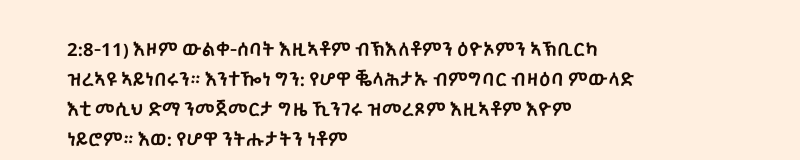2:8-11) እዞም ውልቀ-ሰባት እዚኣቶም ብኽእለቶምን ዕዮኦምን ኣኽቢርካ ዝረኣዩ ኣይነበሩን። እንተዀነ ግን: የሆዋ ቘላሕታኡ ብምግባር ብዛዕባ ምውላድ እቲ መሲህ ድማ ንመጀመርታ ግዜ ኺንገሩ ዝመረጾም እዚኣቶም እዮም ነይሮም። እወ: የሆዋ ንትሑታትን ነቶም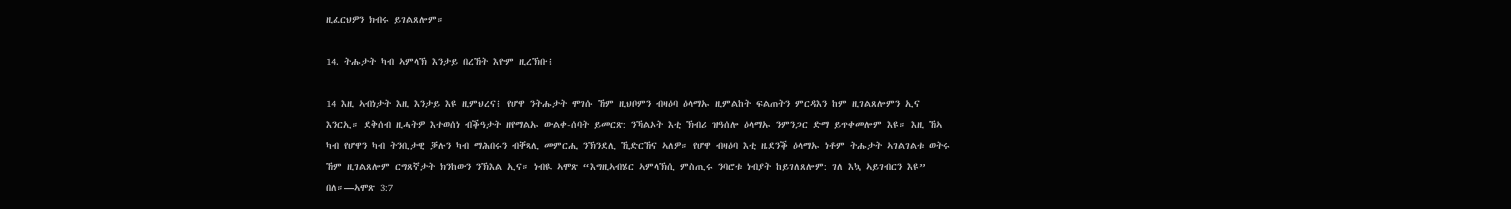ዚፈርህዎን ክብሩ ይገልጸሎም።

14. ትሑታት ካብ ኣምላኽ እንታይ በረኸት እዮም ዚረኽቡ፧

14 እዚ ኣብነታት እዚ እንታይ እዩ ዚምህረና፧ የሆዋ ንትሑታት ሞገሱ ኸም ዚህቦምን ብዛዕባ ዕላማኡ ዚምልከት ፍልጠትን ምርዳእን ከም ዚገልጸሎምን ኢና እንርኢ። ደቅሰብ ዚሓትዎ እተወሰነ ብቕዓታት ዘየማልኡ ውልቀ-ሰባት ይመርጽ: ንኻልኦት እቲ ኽብሪ ዝዓሰሎ ዕላማኡ ንምንጋር ድማ ይጥቀመሎም እዩ። እዚ ኸኣ ካብ የሆዋን ካብ ትንቢታዊ ቓሉን ካብ ማሕበሩን ብቐጻሊ መምርሒ ንኽንደሊ ኺድርኸና ኣለዎ። የሆዋ ብዛዕባ እቲ ዜደንቕ ዕላማኡ ነቶም ትሑታት ኣገልገልቱ ወትሩ ኸም ዚገልጸሎም ርግጸኛታት ክንከውን ንኽእል ኢና። ነብዪ ኣሞጽ “እግዚኣብሄር ኣምላኽሲ ምስጢሩ ንባሮቱ ነብያት ከይገለጸሎም: ገለ እኳ ኣይገብርን እዩ” በለ።—ኣሞጽ 3:7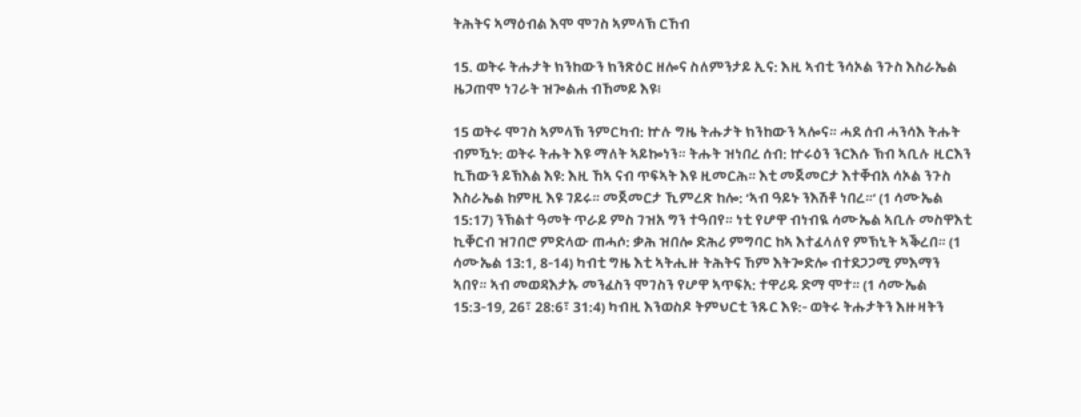ትሕትና ኣማዕብል እሞ ሞገስ ኣምላኽ ርኸብ

15. ወትሩ ትሑታት ክንከውን ክንጽዕር ዘሎና ስለምንታይ ኢና: እዚ ኣብቲ ንሳኦል ንጉስ እስራኤል ዜጋጠሞ ነገራት ዝጐልሐ ብኸመይ እዩ፧

15 ወትሩ ሞገስ ኣምላኽ ንምርካብ: ኵሉ ግዜ ትሑታት ክንከውን ኣሎና። ሓደ ሰብ ሓንሳእ ትሑት ብምዃኑ: ወትሩ ትሑት እዩ ማለት ኣይኰነን። ትሑት ዝነበረ ሰብ: ኵሩዕን ንርእሱ ኽብ ኣቢሉ ዚርእን ኪኸውን ይኽእል እዩ: እዚ ኸኣ ናብ ጥፍኣት እዩ ዚመርሕ። እቲ መጀመርታ እተቐብአ ሳኦል ንጉስ እስራኤል ከምዚ እዩ ገይሩ። መጀመርታ ኺምረጽ ከሎ: ‘ኣብ ዓይኑ ንእሽቶ ነበረ።’ (1 ሳሙኤል 15:17) ንኽልተ ዓመት ጥራይ ምስ ገዝአ ግን ተዓበየ። ነቲ የሆዋ ብነብዪ ሳሙኤል ኣቢሉ መስዋእቲ ኪቐርብ ዝገበሮ ምድላው ጠሓሶ: ቃሕ ዝበሎ ድሕሪ ምግባር ከኣ እተፈላለየ ምኽኒት ኣቕረበ። (1 ሳሙኤል 13:1, 8-14) ካብቲ ግዜ እቲ ኣትሒዙ ትሕትና ኸም እትጐድሎ ብተደጋጋሚ ምእማን ኣበየ። ኣብ መወዳእታኡ መንፈስን ሞገስን የሆዋ ኣጥፍአ: ተዋሪዱ ድማ ሞተ። (1 ሳሙኤል 15:3-19, 26፣ 28:6፣ 31:4) ካብዚ እንወስዶ ትምህርቲ ንጹር እዩ:- ወትሩ ትሑታትን እዙዛትን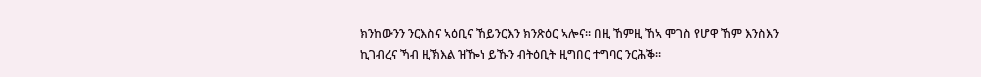ክንከውንን ንርእስና ኣዕቢና ኸይንርእን ክንጽዕር ኣሎና። በዚ ኸምዚ ኸኣ ሞገስ የሆዋ ኸም እንስእን ኪገብረና ኻብ ዚኽእል ዝዀነ ይኹን ብትዕቢት ዚግበር ተግባር ንርሕቕ።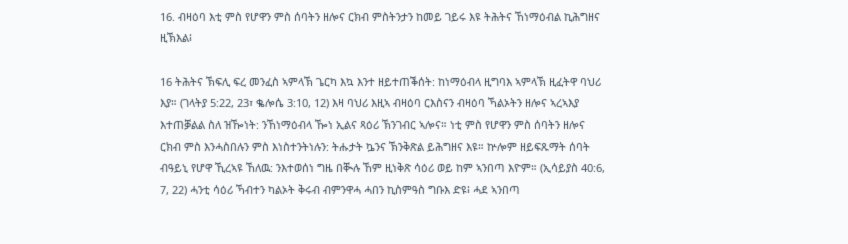16. ብዛዕባ እቲ ምስ የሆዋን ምስ ሰባትን ዘሎና ርክብ ምስትንታን ከመይ ገይሩ እዩ ትሕትና ኸነማዕብል ኪሕግዘና ዚኽእል፧

16 ትሕትና ኽፍሊ ፍረ መንፈስ ኣምላኽ ጌርካ እኳ እንተ ዘይተጠቕሰት: ከነማዕብላ ዚግባእ ኣምላኽ ዚፈትዋ ባህሪ እያ። (ገላትያ 5:22, 23፣ ቈሎሴ 3:10, 12) እዛ ባህሪ እዚኣ ብዛዕባ ርእስናን ብዛዕባ ኻልኦትን ዘሎና ኣረኣእያ እተጠቓልል ስለ ዝዀነት: ንኸነማዕብላ ዀነ ኢልና ጻዕሪ ኽንገብር ኣሎና። ነቲ ምስ የሆዋን ምስ ሰባትን ዘሎና ርክብ ምስ እንሓስበሉን ምስ እነስተንትነሉን: ትሑታት ኴንና ኽንቅጽል ይሕግዘና እዩ። ኵሎም ዘይፍጹማት ሰባት ብዓይኒ የሆዋ ኺረኣዩ ኸለዉ: ንእተወሰነ ግዜ በቚሉ ኸም ዚነቅጽ ሳዕሪ ወይ ከም ኣንበጣ እዮም። (ኢሳይያስ 40:6, 7, 22) ሓንቲ ሳዕሪ ኻብተን ካልኦት ቅሩብ ብምንዋሓ ሓበን ኪስምዓስ ግቡእ ድዩ፧ ሓደ ኣንበጣ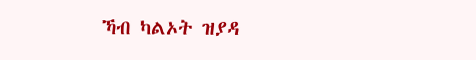ኻብ ካልኦት ዝያዳ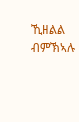ኺዘልል ብምኽኣሉ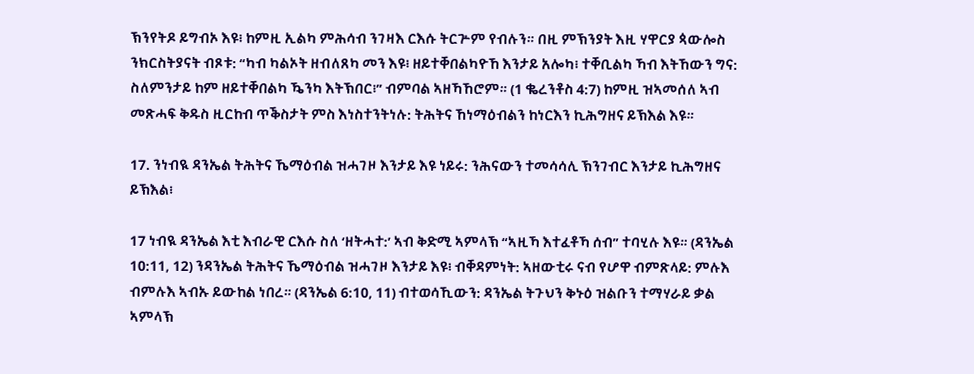ኽንየትዶ ይግብኦ እዩ፧ ከምዚ ኢልካ ምሕሳብ ንገዛእ ርእሱ ትርጕም የብሉን። በዚ ምኽንያት እዚ ሃዋርያ ጳውሎስ ንክርስትያናት ብጾቱ: “ካብ ካልኦት ዘብለጸካ መን እዩ፧ ዘይተቐበልካዮኸ እንታይ አሎካ፧ ተቐቢልካ ኻብ እትኸውን ግና: ስለምንታይ ከም ዘይተቐበልካ ዄንካ እትኽበር፧” ብምባል ኣዘኻኸሮም። (1 ቈረንቶስ 4:7) ከምዚ ዝኣመሰለ ኣብ መጽሓፍ ቅዱስ ዚርከብ ጥቕስታት ምስ እነስተንትነሉ: ትሕትና ኸነማዕብልን ከነርእን ኪሕግዘና ይኽእል እዩ።

17. ንነብዪ ዳንኤል ትሕትና ኼማዕብል ዝሓገዞ እንታይ እዩ ነይሩ: ንሕናውን ተመሳሳሊ ኽንገብር እንታይ ኪሕግዘና ይኽእል፧

17 ነብዪ ዳንኤል እቲ እብራዊ ርእሱ ስለ ‘ዘትሓተ:’ ኣብ ቅድሚ ኣምላኽ “ኣዚኻ እተፈቶኻ ሰብ” ተባሂሉ እዩ። (ዳንኤል 10:11, 12) ንዳንኤል ትሕትና ኼማዕብል ዝሓገዞ እንታይ እዩ፧ ብቐዳምነት: ኣዘውቲሩ ናብ የሆዋ ብምጽላይ: ምሉእ ብምሉእ ኣብኡ ይውከል ነበረ። (ዳንኤል 6:10, 11) ብተወሳኺውን: ዳንኤል ትጉህን ቅኑዕ ዝልቡን ተማሃራይ ቃል ኣምላኽ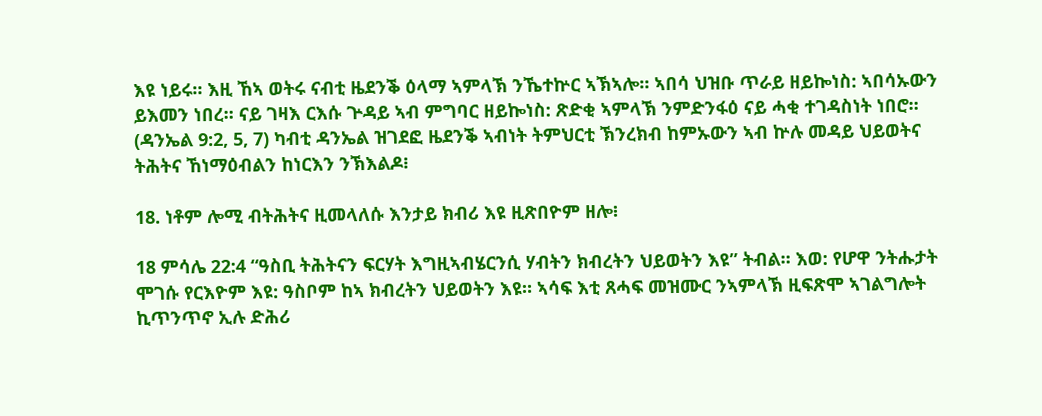እዩ ነይሩ። እዚ ኸኣ ወትሩ ናብቲ ዜደንቕ ዕላማ ኣምላኽ ንኼተኵር ኣኽኣሎ። ኣበሳ ህዝቡ ጥራይ ዘይኰነስ: ኣበሳኡውን ይእመን ነበረ። ናይ ገዛእ ርእሱ ጕዳይ ኣብ ምግባር ዘይኰነስ: ጽድቂ ኣምላኽ ንምድንፋዕ ናይ ሓቂ ተገዳስነት ነበሮ። (ዳንኤል 9:2, 5, 7) ካብቲ ዳንኤል ዝገደፎ ዜደንቕ ኣብነት ትምህርቲ ኽንረክብ ከምኡውን ኣብ ኵሉ መዳይ ህይወትና ትሕትና ኸነማዕብልን ከነርእን ንኽእልዶ፧

18. ነቶም ሎሚ ብትሕትና ዚመላለሱ እንታይ ክብሪ እዩ ዚጽበዮም ዘሎ፧

18 ምሳሌ 22:4 “ዓስቢ ትሕትናን ፍርሃት እግዚኣብሄርንሲ ሃብትን ክብረትን ህይወትን እዩ” ትብል። እወ: የሆዋ ንትሑታት ሞገሱ የርእዮም እዩ: ዓስቦም ከኣ ክብረትን ህይወትን እዩ። ኣሳፍ እቲ ጸሓፍ መዝሙር ንኣምላኽ ዚፍጽሞ ኣገልግሎት ኪጥንጥኖ ኢሉ ድሕሪ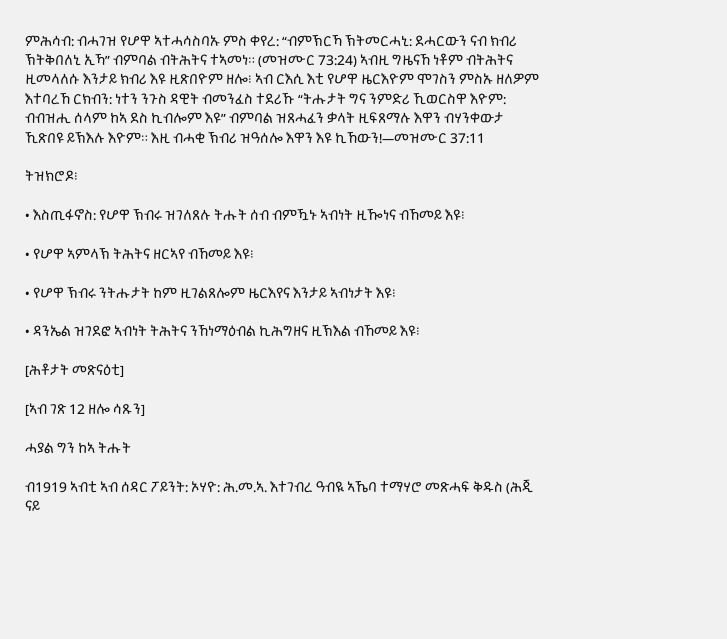ምሕሳብ: ብሓገዝ የሆዋ ኣተሓሳስባኡ ምስ ቀየረ: “ብምኽርኻ ኽትመርሓኒ: ደሓርውን ናብ ክብሪ ኽትቅበለኒ ኢኻ” ብምባል ብትሕትና ተኣመነ። (መዝሙር 73:24) ኣብዚ ግዜናኸ ነቶም ብትሕትና ዚመላለሱ እንታይ ክብሪ እዩ ዚጽበዮም ዘሎ፧ ኣብ ርእሲ እቲ የሆዋ ዜርእዮም ሞገስን ምስኡ ዘለዎም እተባረኸ ርክብን: ነተን ንጉስ ዳዊት ብመንፈስ ተደሪኹ “ትሑታት ግና ንምድሪ ኺወርስዋ እዮም: ብብዝሒ ሰላም ከኣ ደስ ኪብሎም እዩ” ብምባል ዝጸሓፈን ቃላት ዚፍጸማሉ እዋን ብሃንቀውታ ኺጽበዩ ይኽእሉ እዮም። እዚ ብሓቂ ኽብሪ ዝዓሰሎ እዋን እዩ ኪኸውን!—መዝሙር 37:11

ትዝክሮዶ፧

• እስጢፋኖስ: የሆዋ ኽብሩ ዝገለጸሉ ትሑት ሰብ ብምዃኑ ኣብነት ዚዀነና ብኸመይ እዩ፧

• የሆዋ ኣምላኽ ትሕትና ዘርኣየ ብኸመይ እዩ፧

• የሆዋ ኽብሩ ንትሑታት ከም ዚገልጸሎም ዜርእየና እንታይ ኣብነታት እዩ፧

• ዳንኤል ዝገደፎ ኣብነት ትሕትና ንኸነማዕብል ኪሕግዘና ዚኽእል ብኸመይ እዩ፧

[ሕቶታት መጽናዕቲ]

[ኣብ ገጽ 12 ዘሎ ሳጹን]

ሓያል ግን ከኣ ትሑት

ብ1919 ኣብቲ ኣብ ሰዳር ፖይንት: ኦሃዮ: ሕ.መ.ኣ. እተገብረ ዓብዪ ኣኼባ ተማሃሮ መጽሓፍ ቅዱስ (ሕጂ ናይ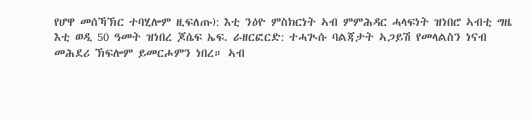የሆዋ መሰኻኽር ተባሂሎም ዚፍለጡ): እቲ ንዕዮ ምስክርነት ኣብ ምምሕዳር ሓላፍነት ዝነበሮ ኣብቲ ግዜ እቲ ወዲ 50 ዓመት ዝነበረ ጆሴፍ ኤፍ. ራዘርፎርድ: ተሓጒሱ ባልጃታት ኣጋይሽ የመላልስን ነናብ መሕደሪ ኽፍሎም ይመርሖምን ነበረ። ኣብ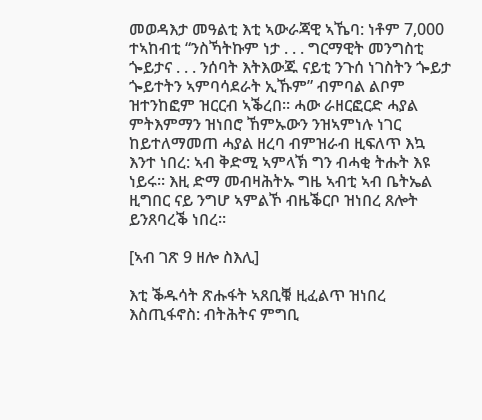መወዳእታ መዓልቲ እቲ ኣውራጃዊ ኣኼባ: ነቶም 7,000 ተኣከብቲ “ንስኻትኩም ነታ . . . ግርማዊት መንግስቲ ጐይታና . . . ንሰባት እትእውጁ ናይቲ ንጉሰ ነገስትን ጐይታ ጐይተትን ኣምባሳደራት ኢኹም” ብምባል ልቦም ዝተንከፎም ዝርርብ ኣቕረበ። ሓው ራዘርፎርድ ሓያል ምትእምማን ዝነበሮ ኸምኡውን ንዝኣምነሉ ነገር ከይተለማመጠ ሓያል ዘረባ ብምዝራብ ዚፍለጥ እኳ እንተ ነበረ: ኣብ ቅድሚ ኣምላኽ ግን ብሓቂ ትሑት እዩ ነይሩ። እዚ ድማ መብዛሕትኡ ግዜ ኣብቲ ኣብ ቤትኤል ዚግበር ናይ ንግሆ ኣምልኾ ብዜቕርቦ ዝነበረ ጸሎት ይንጸባረቕ ነበረ።

[ኣብ ገጽ 9 ዘሎ ስእሊ]

እቲ ቕዱሳት ጽሑፋት ኣጸቢቑ ዚፈልጥ ዝነበረ እስጢፋኖስ: ብትሕትና ምግቢ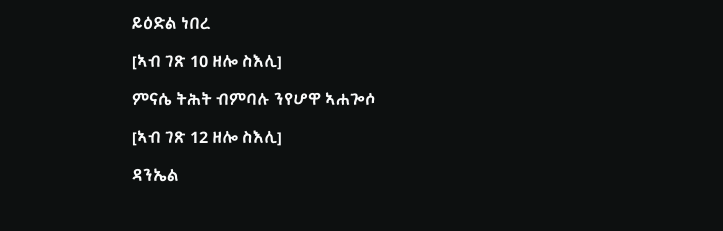ይዕድል ነበረ

[ኣብ ገጽ 10 ዘሎ ስእሊ]

ምናሴ ትሕት ብምባሉ ንየሆዋ ኣሐጐሶ

[ኣብ ገጽ 12 ዘሎ ስእሊ]

ዳንኤል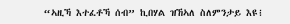“ኣዚኻ እተፈቶኻ ሰብ” ኪበሃል ዝኸኣለ ስለምንታይ እዩ፧